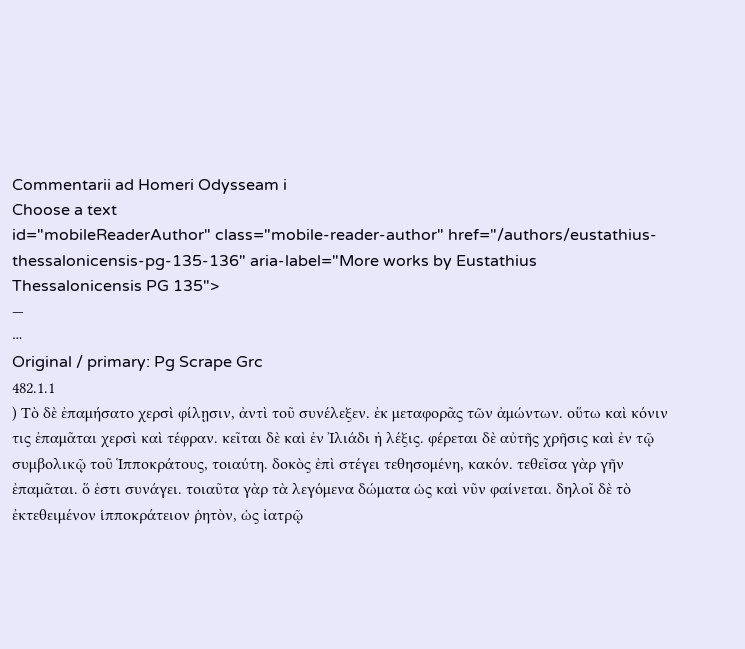Commentarii ad Homeri Odysseam i
Choose a text
id="mobileReaderAuthor" class="mobile-reader-author" href="/authors/eustathius-thessalonicensis-pg-135-136" aria-label="More works by Eustathius Thessalonicensis PG 135">
—
⋯
Original / primary: Pg Scrape Grc
482.1.1
) Τὸ δὲ ἐπαμήσατο χερσὶ φίλῃσιν, ἀντὶ τοῦ συνέλεξεν. ἐκ μεταφορᾶς τῶν ἀμώντων. οὕτω καὶ κόνιν τις ἐπαμᾶται χερσὶ καὶ τέφραν. κεῖται δὲ καὶ ἐν Ἰλιάδι ἡ λέξις. φέρεται δὲ αὐτῆς χρῆσις καὶ ἐν τῷ συμβολικῷ τοῦ Ἱπποκράτους, τοιαύτη. δοκὸς ἐπὶ στέγει τεθησομένη, κακόν. τεθεῖσα γὰρ γῆν ἐπαμᾶται. ὅ ἐστι συνάγει. τοιαῦτα γὰρ τὰ λεγόμενα δώματα ὡς καὶ νῦν φαίνεται. δηλοῖ δὲ τὸ ἐκτεθειμένον ἱπποκράτειον ῥητὸν, ὡς ἰατρῷ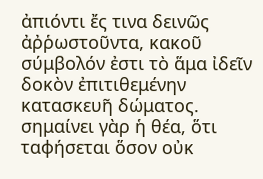ἀπιόντι ἔς τινα δεινῶς ἀῤῥωστοῦντα, κακοῦ σύμβολόν ἐστι τὸ ἅμα ἰδεῖν δοκὸν ἐπιτιθεμένην κατασκευῆ δώματος. σημαίνει γὰρ ἡ θέα, ὅτι ταφήσεται ὅσον οὐκ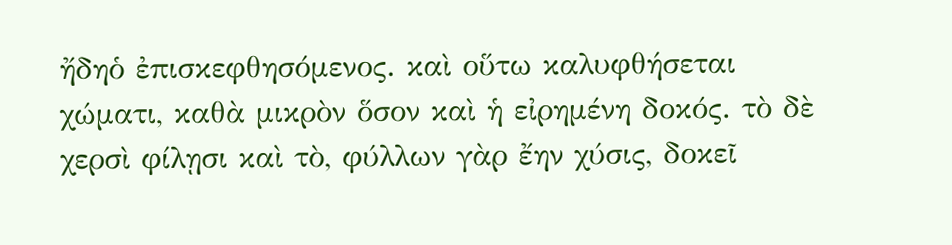ἤδηὁ ἐπισκεφθησόμενος. καὶ οὕτω καλυφθήσεται χώματι, καθὰ μικρὸν ὅσον καὶ ἡ εἰρημένη δοκός. τὸ δὲ χερσὶ φίλῃσι καὶ τὸ, φύλλων γὰρ ἔην χύσις, δοκεῖ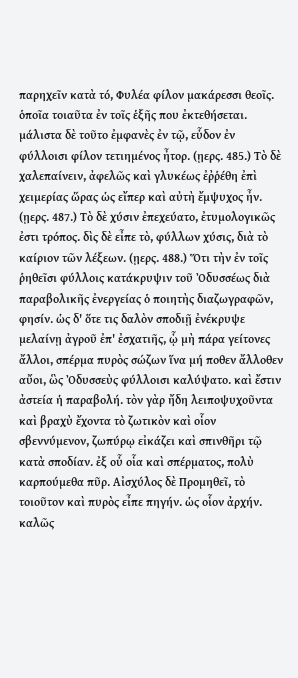παρηχεῖν κατὰ τό, Φυλέα φίλον μακάρεσσι θεοῖς. ὁποῖα τοιαῦτα ἐν τοῖς ἑξῆς που ἐκτεθήσεται. μάλιστα δὲ τοῦτο ἐμφανὲς ἐν τῷ, εὗδον ἐν φύλλοισι φίλον τετιημένος ἦτορ. (ῃερς. 485.) Τὸ δὲ χαλεπαίνειν, ἀφελῶς καὶ γλυκέως ἐῤῥέθη ἐπὶ χειμερίας ὥρας ὡς εἴπερ καὶ αὐτὴ ἔμψυχος ἦν. (ῃερς. 487.) Τὸ δὲ χύσιν ἐπεχεύατο, ἐτυμολογικῶς ἐστι τρόπος. δὶς δὲ εἶπε τὸ, φύλλων χύσις, διὰ τὸ καίριον τῶν λέξεων. (ῃερς. 488.) Ὅτι τὴν ἐν τοῖς ῥηθεῖσι φύλλοις κατάκρυψιν τοῦ Ὀδυσσέως διὰ παραβολικῆς ἐνεργείας ὁ ποιητὴς διαζωγραφῶν, φησίν. ὡς δ' ὅτε τις δαλὸν σποδιῇ ἐνέκρυψε μελαίνῃ ἀγροῦ ἐπ' ἐσχατιῆς, ᾧ μὴ πάρα γείτονες ἄλλοι, σπέρμα πυρὸς σώζων ἵνα μή ποθεν ἄλλοθεν αὔοι, ὣς Ὀδυσσεὺς φύλλοισι καλύψατο. καὶ ἔστιν ἀστεία ἡ παραβολή. τὸν γὰρ ἤδη λειποψυχοῦντα καὶ βραχὺ ἔχοντα τὸ ζωτικὸν καὶ οἷον σβεννύμενον, ζωπύρῳ εἰκάζει καὶ σπινθῆρι τῷ κατὰ σποδίαν. ἐξ οὗ οἷα καὶ σπέρματος, πολὺ καρπούμεθα πῦρ. Αἰσχύλος δὲ Προμηθεῖ, τὸ τοιοῦτον καὶ πυρὸς εἶπε πηγήν. ὡς οἷον ἀρχήν. καλῶς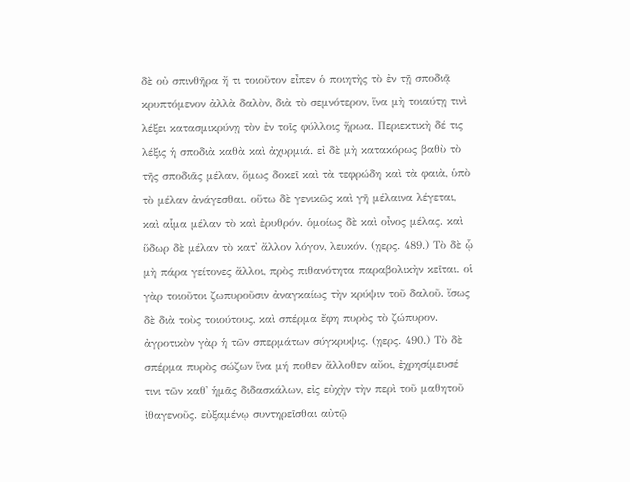δὲ οὐ σπινθῆρα ἤ τι τοιοῦτον εἶπεν ὁ ποιητὴς τὸ ἐν τῇ σποδιᾷ κρυπτόμενον ἀλλὰ δαλὸν, διὰ τὸ σεμνότερον, ἵνα μὴ τοιαύτῃ τινὶ λέξει κατασμικρύνῃ τὸν ἐν τοῖς φύλλοις ἥρωα. Περιεκτικὴ δέ τις λέξις ἡ σποδιὰ καθὰ καὶ ἀχυρμιά. εἰ δὲ μὴ κατακόρως βαθὺ τὸ τῆς σποδιᾶς μέλαν, ὅμως δοκεῖ καὶ τὰ τεφρώδη καὶ τὰ φαιὰ, ὑπὸ τὸ μέλαν ἀνάγεσθαι. οὕτω δὲ γενικῶς καὶ γῆ μέλαινα λέγεται, καὶ αἷμα μέλαν τὸ καὶ ἐρυθρόν. ὁμοίως δὲ καὶ οἶνος μέλας. καὶ ὕδωρ δὲ μέλαν τὸ κατ' ἄλλον λόγον, λευκόν. (ῃερς. 489.) Τὸ δὲ ᾧ μὴ πάρα γείτονες ἄλλοι, πρὸς πιθανότητα παραβολικὴν κεῖται. οἱ γὰρ τοιοῦτοι ζωπυροῦσιν ἀναγκαίως τὴν κρύψιν τοῦ δαλοῦ. ἴσως δὲ διὰ τοὺς τοιούτους, καὶ σπέρμα ἔφη πυρὸς τὸ ζώπυρον. ἀγροτικὸν γὰρ ἡ τῶν σπερμάτων σύγκρυψις. (ῃερς. 490.) Τὸ δὲ σπέρμα πυρὸς σώζων ἵνα μή ποθεν ἄλλοθεν αὔοι, ἐχρησίμευσέ τινι τῶν καθ' ἡμᾶς διδασκάλων, εἰς εὐχὴν τὴν περὶ τοῦ μαθητοῦ ἰθαγενοῦς. εὐξαμένῳ συντηρεῖσθαι αὐτῷ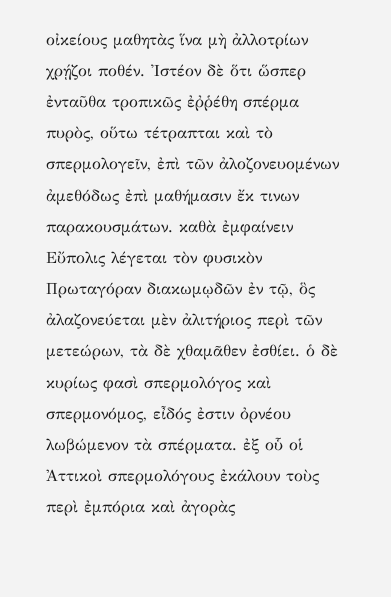οἰκείους μαθητὰς ἵνα μὴ ἀλλοτρίων χρῄζοι ποθέν. Ἰστέον δὲ ὅτι ὥσπερ ἐνταῦθα τροπικῶς ἐῤῥέθη σπέρμα πυρὸς, οὕτω τέτραπται καὶ τὸ σπερμολογεῖν, ἐπὶ τῶν ἀλοζονευομένων ἀμεθόδως ἐπὶ μαθήμασιν ἔκ τινων παρακουσμάτων. καθὰ ἐμφαίνειν Εὔπολις λέγεται τὸν φυσικὸν Πρωταγόραν διακωμῳδῶν ἐν τῷ, ὃς ἀλαζονεύεται μὲν ἀλιτήριος περὶ τῶν μετεώρων, τὰ δὲ χθαμᾶθεν ἐσθίει. ὁ δὲ κυρίως φασὶ σπερμολόγος καὶ σπερμονόμος, εἶδός ἐστιν ὀρνέου λωβώμενον τὰ σπέρματα. ἐξ οὗ οἱ Ἀττικοὶ σπερμολόγους ἐκάλουν τοὺς περὶ ἐμπόρια καὶ ἀγορὰς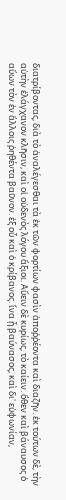διατρίβοντας, διὰ τὸ ἀναλέγεσθαι τὰ ἐκ τῶν φορτίων φασὶν ἀποῤῥέοντα καὶ διαζῆν. ἐκ τούτων δὲ, τὴν αὐτὴν ἐλάγχανον κλῆσιν, καὶ οἱ οὐδενὸς λόγου ἄξιοι. Αὔειν δὲ κυρίως, τὸ καίειν. ὅθεν καὶ βάναυσος ὁ αὔων τὸν ἐν ἄλλοις ῥηθέντα βαῦνον. ἐξ οὗ καὶ ὁ κρίβανος. ἵνα ᾖ βαύνασος, καὶ δι' εὐφωνίαν,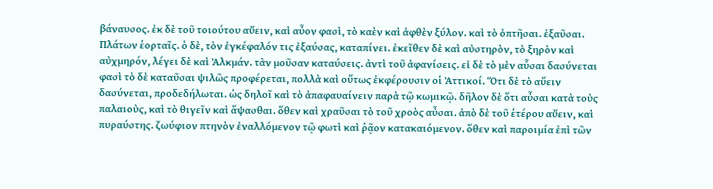βάναυσος. ἐκ δὲ τοῦ τοιούτου αὔειν, καὶ αὖον φασὶ, τὸ καὲν καὶ ἀφθὲν ξύλον. καὶ τὸ ὀπτῆσαι. ἐξαῦσαι. Πλάτων ἑορταῖς. ὁ δὲ, τὸν ἐγκέφαλόν τις ἐξαύσας, καταπίνει. ἐκεῖθεν δὲ καὶ αὐστηρὸν, τὸ ξηρὸν καὶ αὐχμηρόν, λέγει δὲ καὶ Ἀλκμάν. τὰν μοῦσαν καταύσεις. ἀντὶ τοῦ ἀφανίσεις. εἰ δὲ τὸ μὲν αὗσαι δασύνεται φασὶ τὸ δὲ καταῦσαι ψιλῶς προφέρεται, πολλὰ καὶ οὕτως ἐκφέρουσιν οἱ Ἀττικοί. Ὅτι δὲ τὸ αὕειν δασύνεται, προδεδήλωται. ὡς δηλοῖ καὶ τὸ ἀπαφαυαίνειν παρὰ τῷ κωμικῷ. δῆλον δὲ ὅτι αὖσαι κατὰ τοὺς παλαιοὺς, καὶ τὸ θιγεῖν καὶ ἅψασθαι. ὅθεν καὶ χραῦσαι τὸ τοῦ χροὸς αὖσαι. ἀπὸ δὲ τοῦ ἑτέρου αὔειν, καὶ πυραύστης. ζωύφιον πτηνὸν ἐναλλόμενον τῷ φωτὶ καὶ ῥᾷον κατακαιόμενον. ὅθεν καὶ παροιμία ἐπὶ τῶν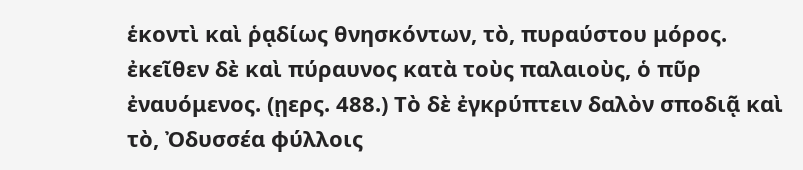ἑκοντὶ καὶ ῥᾳδίως θνησκόντων, τὸ, πυραύστου μόρος. ἐκεῖθεν δὲ καὶ πύραυνος κατὰ τοὺς παλαιοὺς, ὁ πῦρ ἐναυόμενος. (ῃερς. 488.) Τὸ δὲ ἐγκρύπτειν δαλὸν σποδιᾷ καὶ τὸ, Ὀδυσσέα φύλλοις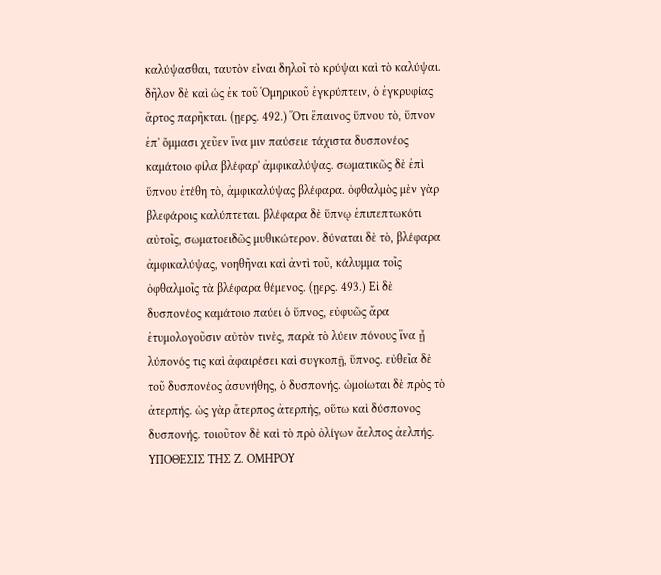καλύψασθαι, ταυτὸν εἶναι δηλοῖ τὸ κρύψαι καὶ τὸ καλύψαι. δῆλον δὲ καὶ ὡς ἐκ τοῦ Ὁμηρικοῦ ἐγκρύπτειν, ὁ ἐγκρυφίας ἄρτος παρῆκται. (ῃερς. 492.) Ὅτι ἔπαινος ὕπνου τὸ, ὕπνον ἐπ' ὄμμασι χεῦεν ἵνα μιν παύσειε τάχιστα δυσπονέος καμάτοιο φίλα βλέφαρ' ἀμφικαλύψας. σωματικῶς δὲ ἐπὶ ὕπνου ἐτέθη τὸ, ἀμφικαλύψας βλέφαρα. ὀφθαλμὸς μὲν γὰρ βλεφάροις καλύπτεται. βλέφαρα δὲ ὕπνῳ ἐπιπεπτωκότι αὐτοῖς, σωματοειδῶς μυθικώτερον. δύναται δὲ τὸ, βλέφαρα ἀμφικαλύψας, νοηθῆναι καὶ ἀντὶ τοῦ, κάλυμμα τοῖς ὀφθαλμοῖς τὰ βλέφαρα θέμενος. (ῃερς. 493.) Εἰ δὲ δυσπονέος καμάτοιο παύει ὁ ὕπνος, εὐφυῶς ἄρα ἐτυμολογοῦσιν αὐτὸν τινὲς, παρὰ τὸ λύειν πόνους ἵνα ᾖ λύπονός τις καὶ ἀφαιρέσει καὶ συγκοπῇ, ὕπνος. εὐθεῖα δὲ τοῦ δυσπονέος ἀσυνήθης, ὁ δυσπονής. ὡμοίωται δὲ πρὸς τὸ ἀτερπής. ὡς γὰρ ἄτερπος ἀτερπὴς, οὕτω καὶ δύσπονος δυσπονής. τοιοῦτον δὲ καὶ τὸ πρὸ ὀλίγων ἄελπος ἀελπής. ΥΠΟΘΕΣΙΣ ΤΗΣ Ζ. ΟΜΗΡΟΥ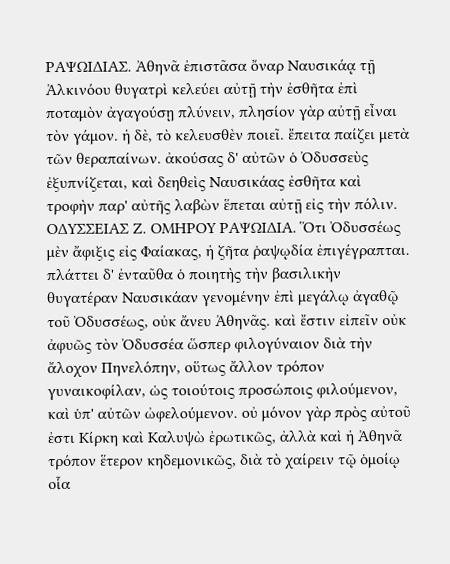ΡΑΨΩΙΔΙΑΣ. Ἀθηνᾶ ἐπιστᾶσα ὄναρ Ναυσικάᾳ τῇ Ἀλκινόου θυγατρὶ κελεύει αὐτῇ τὴν ἐσθῆτα ἐπὶ ποταμὸν ἀγαγούσῃ πλύνειν, πλησίον γὰρ αὐτῇ εἶναι τὸν γάμον. ἡ δὲ, τὸ κελευσθὲν ποιεῖ. ἔπειτα παίζει μετὰ τῶν θεραπαίνων. ἀκούσας δ' αὐτῶν ὁ Ὀδυσσεὺς ἐξυπνίζεται, καὶ δεηθεὶς Ναυσικάας ἐσθῆτα καὶ τροφὴν παρ' αὐτῆς λαβὼν ἕπεται αὐτῇ εἰς τὴν πόλιν. ΟΔΥΣΣΕΙΑΣ Ζ. ΟΜΗΡΟΥ ΡΑΨΩΙΔΙΑ. Ὅτι Ὀδυσσέως μὲν ἄφιξις εἰς Φαίακας, ἡ ζῆτα ῥαψῳδία ἐπιγέγραπται. πλάττει δ' ἐνταῦθα ὁ ποιητὴς τὴν βασιλικὴν θυγατέραν Ναυσικάαν γενομένην ἐπὶ μεγάλῳ ἀγαθῷ τοῦ Ὀδυσσέως, οὐκ ἄνευ Ἀθηνᾶς. καὶ ἔστιν εἰπεῖν οὐκ ἀφυῶς τὸν Ὀδυσσέα ὥσπερ φιλογύναιον διὰ τὴν ἄλοχον Πηνελόπην, οὕτως ἄλλον τρόπον γυναικοφίλαν, ὡς τοιούτοις προσώποις φιλούμενον, καὶ ὑπ' αὐτῶν ὠφελούμενον. οὐ μόνον γὰρ πρὸς αὐτοῦ ἐστι Κίρκη καὶ Καλυψὼ ἐρωτικῶς, ἀλλὰ καὶ ἡ Ἀθηνᾶ τρόπον ἕτερον κηδεμονικῶς, διὰ τὸ χαίρειν τῷ ὁμοίῳ οἷα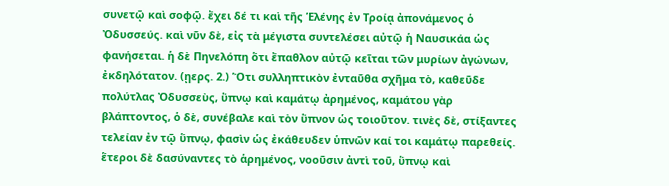συνετῷ καὶ σοφῷ. ἔχει δέ τι καὶ τῆς Ἑλένης ἐν Τροίᾳ ἀπονάμενος ὁ Ὀδυσσεύς. καὶ νῦν δὲ, εἰς τὰ μέγιστα συντελέσει αὐτῷ ἡ Ναυσικάα ὡς φανήσεται. ἡ δὲ Πηνελόπη ὅτι ἔπαθλον αὐτῷ κεῖται τῶν μυρίων ἀγώνων, ἐκδηλότατον. (ῃερς. 2.) Ὅτι συλληπτικὸν ἐνταῦθα σχῆμα τὸ, καθεῦδε πολύτλας Ὀδυσσεὺς, ὕπνῳ καὶ καμάτῳ ἀρημένος, καμάτου γὰρ βλάπτοντος, ὁ δὲ, συνέβαλε καὶ τὸν ὕπνον ὡς τοιοῦτον. τινὲς δὲ, στίξαντες τελείαν ἐν τῷ ὕπνῳ, φασὶν ὡς ἐκάθευδεν ὑπνῶν καί τοι καμάτῳ παρεθείς. ἕτεροι δὲ δασύναντες τὸ ἁρημένος, νοοῦσιν ἀντὶ τοῦ, ὕπνῳ καὶ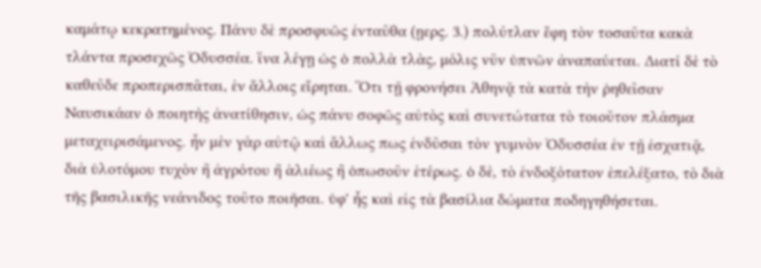καμάτῳ κεκρατημένος. Πάνυ δὲ προσφυῶς ἐνταῦθα (ῃερς. 3.) πολύτλαν ἔφη τὸν τοσαῦτα κακὰ τλάντα προσεχῶς Ὀδυσσέα. ἵνα λέγῃ ὡς ὁ πολλὰ τλὰς, μόλις νῦν ὑπνῶν ἀναπαύεται. Διατί δὲ τὸ καθεῦδε προπερισπᾶται, ἐν ἄλλοις εἴρηται. Ὅτι τῇ φρονήσει Ἀθηνᾷ τὰ κατὰ τὴν ῥηθεῖσαν Ναυσικάαν ὁ ποιητὴς ἀνατίθησιν, ὡς πάνυ σοφῶς αὐτὸς καὶ συνετώτατα τὸ τοιοῦτον πλάσμα μεταχειρισάμενος. ἦν μὲν γὰρ αὐτῷ καὶ ἄλλως πως ἐνδῦσαι τὸν γυμνὸν Ὀδυσσέα ἐν τῇ ἐσχατιᾷ, διὰ ὑλοτόμου τυχὸν ἢ ἀγρότου ἢ ἁλιέως ἢ ὁπωσοῦν ἑτέρως. ὁ δὲ, τὸ ἐνδοξότατον ἐπελέξατο, τὸ διὰ τῆς βασιλικῆς νεάνιδος τοῦτο ποιῆσαι. ὑφ' ἧς καὶ εἰς τὰ βασίλια δώματα ποδηγηθήσεται.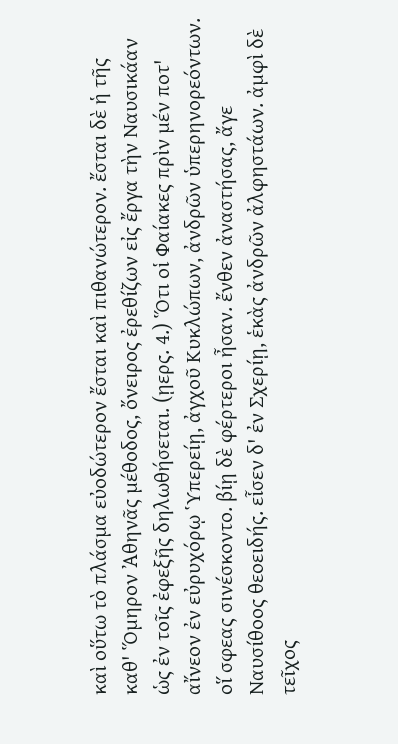καὶ οὕτω τὸ πλάσμα εὐοδώτερον ἔσται καὶ πιθανώτερον. ἔσται δὲ ἡ τῆς καθ' Ὅμηρον Ἀθηνᾶς μέθοδος, ὄνειρος ἐρεθίζων εἰς ἔργα τὴν Ναυσικάαν ὡς ἐν τοῖς ἐφεξῆς δηλωθήσεται. (ῃερς. 4.) Ὅτι οἱ Φαίακες πρὶν μέν ποτ' αἴνεον ἐν εὐρυχόρῳ Ὑπερείῃ, ἀγχοῦ Κυκλώπων, ἀνδρῶν ὑπερηνορεόντων. οἵ σφεας σινέσκοντο. βίῃ δὲ φέρτεροι ἦσαν. ἔνθεν ἀναστήσας, ἄγε Ναυσίθοος θεοειδής. εἷσεν δ' ἐν Σχερίῃ, ἑκὰς ἀνδρῶν ἀλφηστάων. ἀμφὶ δὲ τεῖχος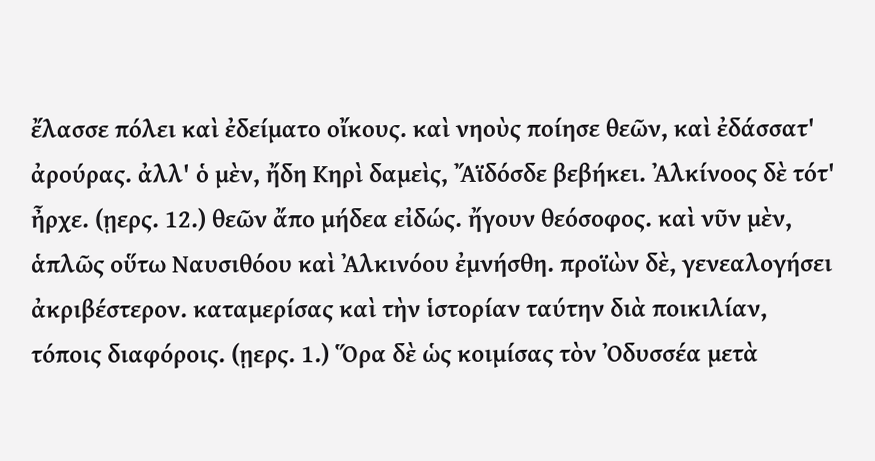ἔλασσε πόλει καὶ ἐδείματο οἴκους. καὶ νηοὺς ποίησε θεῶν, καὶ ἐδάσσατ' ἀρούρας. ἀλλ' ὁ μὲν, ἤδη Κηρὶ δαμεὶς, Ἄϊδόσδε βεβήκει. Ἀλκίνοος δὲ τότ' ἦρχε. (ῃερς. 12.) θεῶν ἄπο μήδεα εἰδώς. ἤγουν θεόσοφος. καὶ νῦν μὲν, ἁπλῶς οὕτω Ναυσιθόου καὶ Ἀλκινόου ἐμνήσθη. προϊὼν δὲ, γενεαλογήσει ἀκριβέστερον. καταμερίσας καὶ τὴν ἱστορίαν ταύτην διὰ ποικιλίαν, τόποις διαφόροις. (ῃερς. 1.) Ὅρα δὲ ὡς κοιμίσας τὸν Ὀδυσσέα μετὰ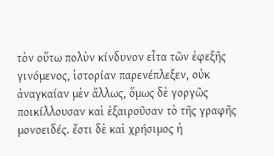τὸν οὕτω πολὺν κίνδυνον εἶτα τῶν ἐφεξῆς γινόμενος, ἱστορίαν παρενέπλεξεν, οὐκ ἀναγκαίαν μὲν ἄλλως, ὅμως δὲ γοργῶς ποικίλλουσαν καὶ ἐξαιροῦσαν τὸ τῆς γραφῆς μονοειδές. ἔστι δὲ καὶ χρήσιμος ἡ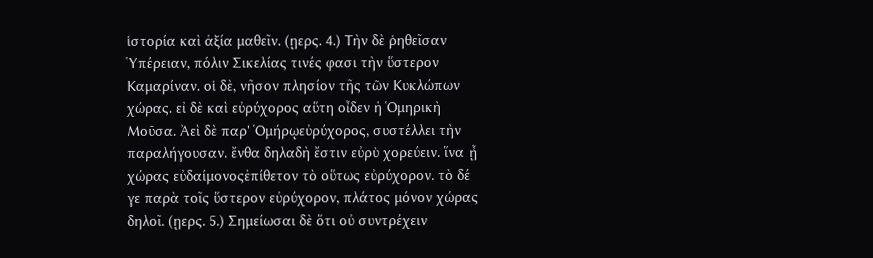ἱστορία καὶ ἀξία μαθεῖν. (ῃερς. 4.) Τὴν δὲ ῥηθεῖσαν Ὑπέρειαν, πόλιν Σικελίας τινές φασι τὴν ὕστερον Καμαρίναν. οἱ δὲ, νῆσον πλησίον τῆς τῶν Κυκλώπων χώρας. εἰ δὲ καὶ εὐρύχορος αὕτη οἶδεν ἡ Ὁμηρικὴ Μοῦσα. Ἀεὶ δὲ παρ' Ὁμήρῳεὐρύχορος, συστέλλει τὴν παραλήγουσαν. ἔνθα δηλαδὴ ἔστιν εὐρὺ χορεύειν. ἵνα ᾖ χώρας εὐδαίμονοςἐπίθετον τὸ οὕτως εὐρύχορον. τὸ δέ γε παρὰ τοῖς ὕστερον εὐρύχορον, πλάτος μόνον χώρας δηλοῖ. (ῃερς. 5.) Σημείωσαι δὲ ὅτι οὐ συντρέχειν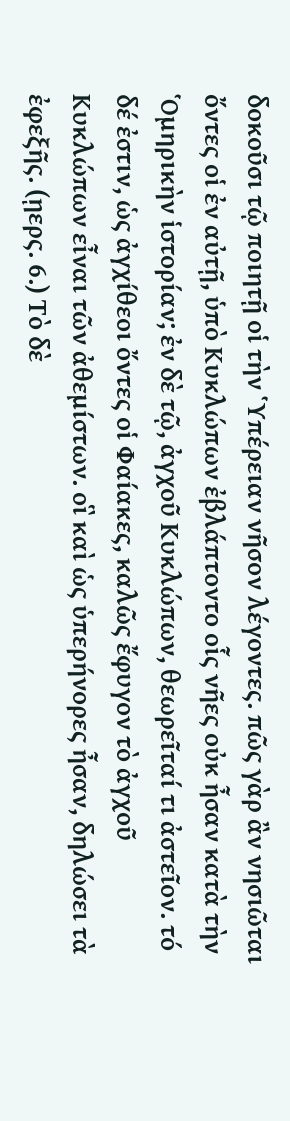δοκοῦσι τῷ ποιητῇ οἱ τὴν Ὑπέρειαν νῆσον λέγοντες. πῶς γὰρ ἂν νησιῶται ὄντες οἱ ἐν αὐτῇ, ὑπὸ Κυκλώπων ἐβλάπτοντο οἷς νῆες οὐκ ἦσαν κατὰ τὴν Ὁμηρικὴν ἱστορίαν; ἐν δὲ τῷ, ἀγχοῦ Κυκλώπων, θεωρεῖταί τι ἀστεῖον. τό δέ ἐστιν, ὡς ἀγχίθεοι ὄντες οἱ Φαίακες, καλῶς ἔφυγον τὸ ἀγχοῦ Κυκλώπων εἶναι τῶν ἀθεμίστων. οἳ καὶ ὡς ὑπερήνορες ἦσαν, δηλώσει τὰ ἐφεξῆς. (ῃερς. 6.) Τὸ δὲ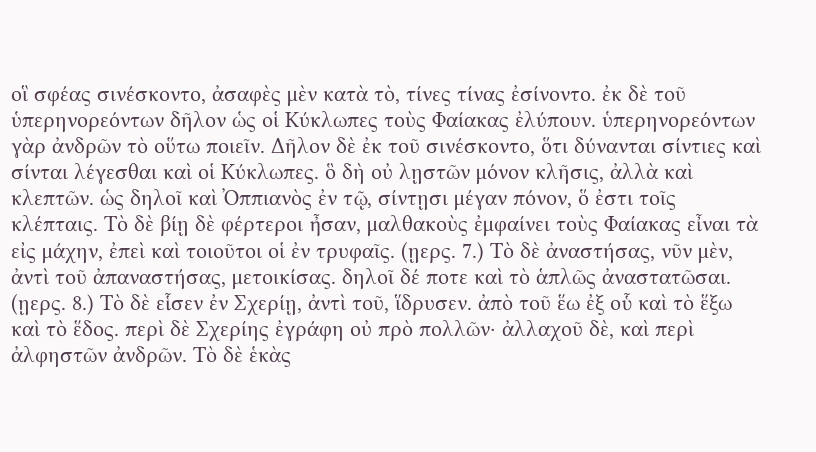οἳ σφέας σινέσκοντο, ἀσαφὲς μὲν κατὰ τὸ, τίνες τίνας ἐσίνοντο. ἐκ δὲ τοῦ ὑπερηνορεόντων δῆλον ὡς οἱ Κύκλωπες τοὺς Φαίακας ἐλύπουν. ὑπερηνορεόντων γὰρ ἀνδρῶν τὸ οὕτω ποιεῖν. Δῆλον δὲ ἐκ τοῦ σινέσκοντο, ὅτι δύνανται σίντιες καὶ σίνται λέγεσθαι καὶ οἱ Κύκλωπες. ὃ δὴ οὐ λῃστῶν μόνον κλῆσις, ἀλλὰ καὶ κλεπτῶν. ὡς δηλοῖ καὶ Ὀππιανὸς ἐν τῷ, σίντῃσι μέγαν πόνον, ὅ ἐστι τοῖς κλέπταις. Τὸ δὲ βίῃ δὲ φέρτεροι ἦσαν, μαλθακοὺς ἐμφαίνει τοὺς Φαίακας εἶναι τὰ εἰς μάχην, ἐπεὶ καὶ τοιοῦτοι οἱ ἐν τρυφαῖς. (ῃερς. 7.) Τὸ δὲ ἀναστήσας, νῦν μὲν, ἀντὶ τοῦ ἀπαναστήσας, μετοικίσας. δηλοῖ δέ ποτε καὶ τὸ ἁπλῶς ἀναστατῶσαι. (ῃερς. 8.) Τὸ δὲ εἷσεν ἐν Σχερίῃ, ἀντὶ τοῦ, ἵδρυσεν. ἀπὸ τοῦ ἕω ἐξ οὗ καὶ τὸ ἕξω καὶ τὸ ἕδος. περὶ δὲ Σχερίης ἐγράφη οὐ πρὸ πολλῶν· ἀλλαχοῦ δὲ, καὶ περὶ ἀλφηστῶν ἀνδρῶν. Τὸ δὲ ἑκὰς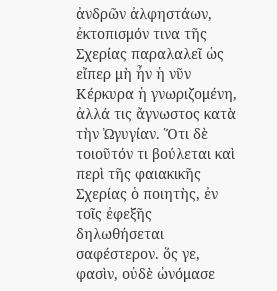ἀνδρῶν ἀλφηστάων, ἐκτοπισμόν τινα τῆς Σχερίας παραλαλεῖ ὡς εἴπερ μὴ ἦν ἡ νῦν Κέρκυρα ἡ γνωριζομένη, ἀλλά τις ἄγνωστος κατὰ τὴν Ὠγυγίαν. Ὅτι δὲ τοιοῦτόν τι βούλεται καὶ περὶ τῆς φαιακικῆς Σχερίας ὁ ποιητὴς, ἐν τοῖς ἐφεξῆς δηλωθήσεται σαφέστερον. ὅς γε, φασὶν, οὐδὲ ὠνόμασε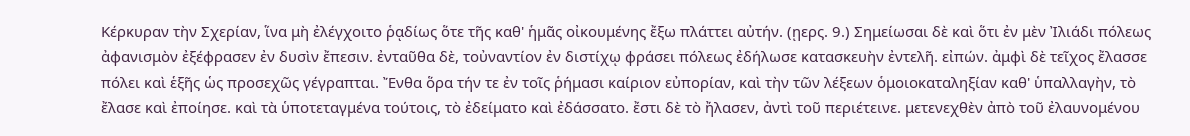Κέρκυραν τὴν Σχερίαν, ἵνα μὴ ἐλέγχοιτο ῥᾳδίως ὅτε τῆς καθ' ἡμᾶς οἰκουμένης ἔξω πλάττει αὐτήν. (ῃερς. 9.) Σημείωσαι δὲ καὶ ὅτι ἐν μὲν Ἰλιάδι πόλεως ἀφανισμὸν ἐξέφρασεν ἐν δυσὶν ἔπεσιν. ἐνταῦθα δὲ, τοὐναντίον ἐν διστίχῳ φράσει πόλεως ἐδήλωσε κατασκευὴν ἐντελῆ. εἰπών. ἀμφὶ δὲ τεῖχος ἔλασσε πόλει καὶ ἑξῆς ὡς προσεχῶς γέγραπται. Ἔνθα ὅρα τήν τε ἐν τοῖς ῥήμασι καίριον εὐπορίαν, καὶ τὴν τῶν λέξεων ὁμοιοκαταληξίαν καθ' ὑπαλλαγὴν, τὸ ἔλασε καὶ ἐποίησε. καὶ τὰ ὑποτεταγμένα τούτοις, τὸ ἐδείματο καὶ ἐδάσσατο. ἔστι δὲ τὸ ἤλασεν, ἀντὶ τοῦ περιέτεινε. μετενεχθὲν ἀπὸ τοῦ ἐλαυνομένου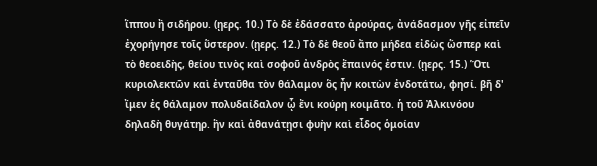ἵππου ἢ σιδήρου. (ῃερς. 10.) Τὸ δὲ ἐδάσσατο ἀρούρας, ἀνάδασμον γῆς εἰπεῖν ἐχορήγησε τοῖς ὕστερον. (ῃερς. 12.) Τὸ δὲ θεοῦ ἄπο μήδεα εἰδὼς ὥσπερ καὶ τὸ θεοειδὴς, θείου τινὸς καὶ σοφοῦ ἀνδρὸς ἔπαινός ἐστιν. (ῃερς. 15.) Ὅτι κυριολεκτῶν καὶ ἐνταῦθα τὸν θάλαμον ὃς ἦν κοιτὼν ἐνδοτάτω, φησί. βῆ δ' ἴμεν ἐς θάλαμον πολυδαίδαλον ᾧ ἔνι κούρη κοιμᾶτο. ἡ τοῦ Ἀλκινόου δηλαδὴ θυγάτηρ. ἣν καὶ ἀθανάτῃσι φυὴν καὶ εἶδος ὁμοίαν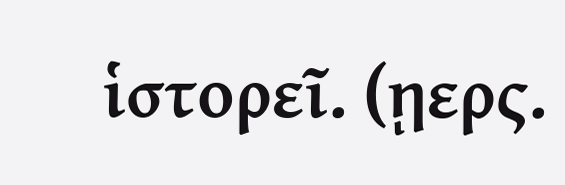ἱστορεῖ. (ῃερς.